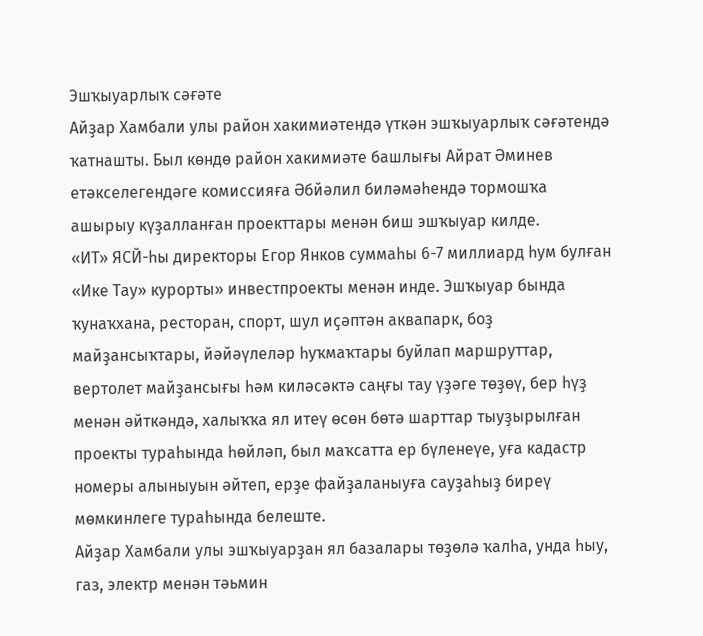Эшҡыуарлыҡ сәғәте
Айҙар Хамбали улы район хакимиәтендә үткән эшҡыуарлыҡ сәғәтендә ҡатнашты. Был көндө район хакимиәте башлығы Айрат Әминев етәкселегендәге комиссияға Әбйәлил биләмәһендә тормошҡа ашырыу күҙалланған проекттары менән биш эшҡыуар килде.
«ИТ» ЯСЙ-һы директоры Егор Янков суммаһы 6-7 миллиард һум булған «Ике Тау» курорты» инвестпроекты менән инде. Эшҡыуар бында ҡунаҡхана, ресторан, спорт, шул иҫәптән аквапарк, боҙ майҙансыҡтары, йәйәүлеләр һуҡмаҡтары буйлап маршруттар, вертолет майҙансығы һәм киләсәктә саңғы тау үҙәге төҙөү, бер һүҙ менән әйткәндә, халыҡҡа ял итеү өсөн бөтә шарттар тыуҙырылған проекты тураһында һөйләп, был маҡсатта ер бүленеүе, уға кадастр номеры алыныуын әйтеп, ерҙе файҙаланыуға сауҙаһыҙ биреү мөмкинлеге тураһында белеште.
Айҙар Хамбали улы эшҡыуарҙан ял базалары төҙөлә ҡалһа, унда һыу, газ, электр менән тәьмин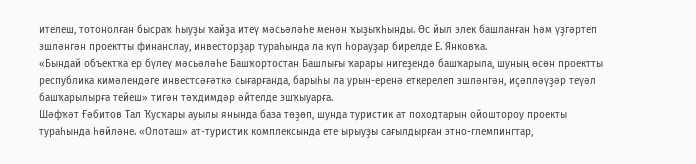ителеш, тотонолған бысраҡ һыуҙы ҡайҙа итеү мәсьәләһе менән ҡыҙыҡһынды. Өс йыл элек башланған һәм үҙгәртеп эшләнгән проектты финанслау, инвесторҙар тураһында ла күп һорауҙар бирелде Е. Янковҡа.
«Бындай объектҡа ер бүлеү мәсьәләһе Башҡортостан Башлығы ҡарары нигеҙендә башҡарыла, шуның өсөн проектты республика кимәлендәге инвестсәғәткә сығарғанда, барыһы ла урын-еренә еткерелеп эшләнгән, иҫәпләүҙәр теүәл башҡарылырға тейеш» тигән тәҡдимдәр әйтелде эшҡыуарға.
Шәфҡәт Ғәбитов Тал Ҡусҡары ауылы янында база төҙөп, шунда туристик ат походтарын ойоштороу проекты тураһында һөйләне. «Олоташ» ат-туристик комплексында ете ырыуҙы сағылдырған этно-глемпингтар,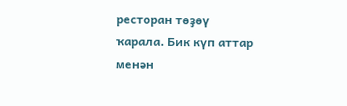ресторан төҙөү ҡарала. Бик күп аттар менән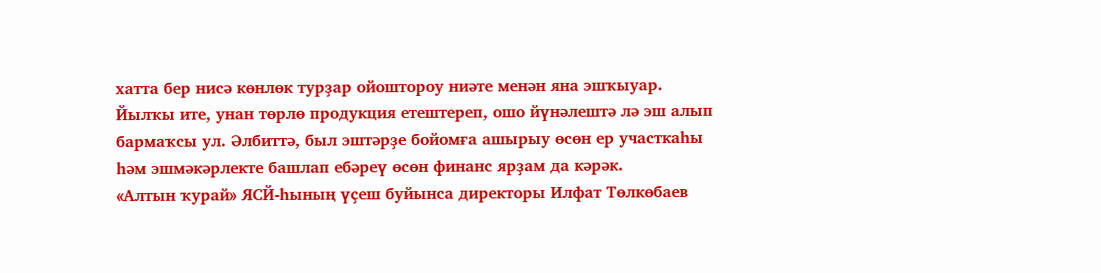хатта бер нисә көнлөк турҙар ойоштороу ниәте менән яна эшҡыуар. Йылҡы ите, унан төрлө продукция етештереп, ошо йүнәлештә лә эш алып бармаҡсы ул. Әлбиттә, был эштәрҙе бойомға ашырыу өсөн ер участкаһы һәм эшмәкәрлекте башлап ебәреү өсөн финанс ярҙам да кәрәк.
«Алтын ҡурай» ЯСЙ-һының үҫеш буйынса директоры Илфат Төлкөбаев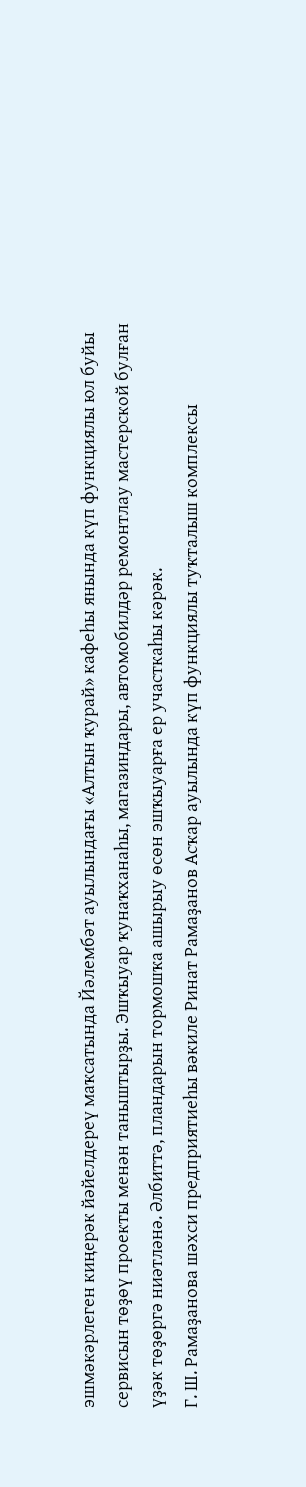эшмәкәрлеген киңерәк йәйелдереү маҡсатында Йәлембәт ауылындағы «Алтын ҡурай» кафеһы янында күп функциялы юл буйы сервисын төҙөү проекты менән таныштырҙы. Эшҡыуар ҡунаҡханаһы, магазиндары, автомобилдәр ремонтлау мастерской булған үҙәк төҙөргә ниәтләнә. Әлбиттә, пландарын тормошҡа ашырыу өсөн эшҡыуарға ер участкаһы кәрәк.
Г. Ш. Рамаҙанова шәхси предприятиеһы вәкиле Ринат Рамаҙанов Асҡар ауылында күп функциялы туҡталыш комплексы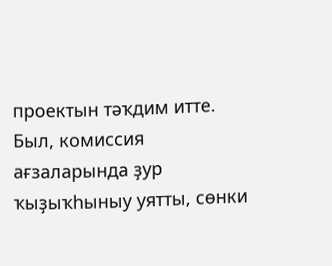проектын тәҡдим итте. Был, комиссия ағзаларында ҙур ҡыҙыҡһыныу уятты, сөнки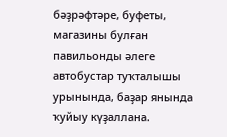бәҙрәфтәре, буфеты, магазины булған павильонды әлеге автобустар туҡталышы урынында, баҙар янында ҡуйыу күҙаллана.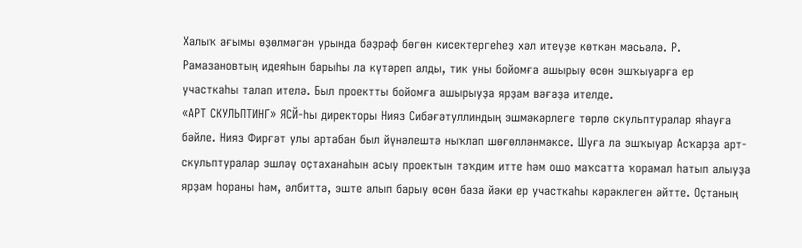Халыҡ ағымы өҙөлмәгән урында бәҙрәф бөгөн кисектергеһеҙ хәл итеүҙе көткән мәсьәлә. Р. Рамазановтың идеяһын барыһы ла күтәреп алды, тик уны бойомға ашырыу өсөн эшҡыуарға ер участкаһы талап ителә. Был проектты бойомға ашырыуҙа ярҙам вәғәҙә ителде.
«АРТ СКУЛЬПТИНГ» ЯСЙ-һы директоры Нияз Сибәғәтуллиндың эшмәкәрлеге төрлө скульптуралар яһауға бәйле. Нияз Фирғәт улы артабан был йүнәлештә ныҡлап шөғөлләнмәксе. Шуға ла эшҡыуар Асҡарҙа арт-скульптуралар эшләү оҫтаханаһын асыу проектын тәҡдим итте һәм ошо маҡсатта ҡорамал һатып алыуҙа ярҙам һораны һәм, әлбиттә, эште алып барыу өсөн база йәки ер участкаһы кәрәклеген әйтте. Оҫтаның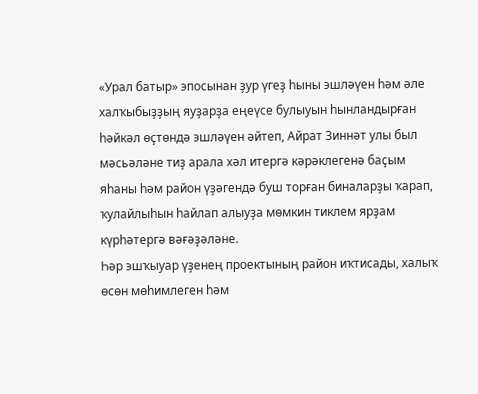«Урал батыр» эпосынан ҙур үгеҙ һыны эшләүен һәм әле халҡыбыҙҙың яуҙарҙа еңеүсе булыуын һынландырған һәйкәл өҫтөндә эшләүен әйтеп, Айрат Зиннәт улы был мәсьәләне тиҙ арала хәл итергә кәрәклегенә баҫым яһаны һәм район үҙәгендә буш торған биналарҙы ҡарап, ҡулайлыһын һайлап алыуҙа мөмкин тиклем ярҙам күрһәтергә вәғәҙәләне.
Һәр эшҡыуар үҙенең проектының район иҡтисады, халыҡ өсөн мөһимлеген һәм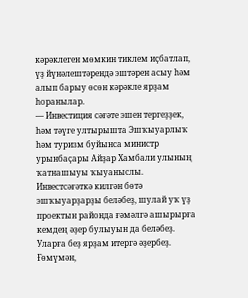кәрәклеген мөмкин тиклем иҫбатлап, үҙ йүнәлештәрендә эштәрен асыу һәм алып барыу өсөн кәрәкле ярҙам һоранылар.
— Инвестиция сәғәте эшен тергеҙҙек, һәм тәүге ултырышта Эшҡыуарлыҡ һәм туризм буйынса министр урынбаҫары Айҙар Хамбали улының ҡатнашыуы ҡыуаныслы. Инвестсәғәткә килгән бөтә эшҡыуарҙарҙы беләбеҙ, шулай уҡ үҙ проектын районда ғәмәлгә ашырырға кемдең әҙер булыуын да беләбеҙ. Уларға беҙ ярҙам итергә әҙербеҙ. Ғөмүмән,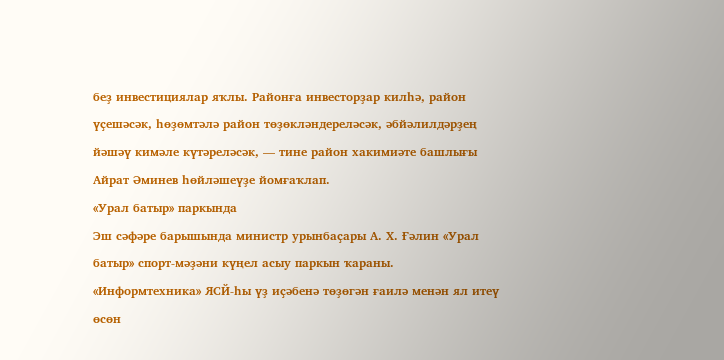беҙ инвестициялар яҡлы. Районға инвесторҙар килһә, район үҫешәсәк, һөҙөмтәлә район төҙөкләндереләсәк, әбйәлилдәрҙең йәшәү кимәле күтәреләсәк, — тине район хакимиәте башлығы Айрат Әминев һөйләшеүҙе йомғаҡлап.
«Урал батыр» паркында
Эш сәфәре барышында министр урынбаҫары А. Х. Ғәлин «Урал батыр» спорт-мәҙәни күңел асыу паркын ҡараны.
«Информтехника» ЯСЙ-һы үҙ иҫәбенә төҙөгән ғаилә менән ял итеү өсөн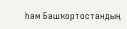һәм Башҡортостандың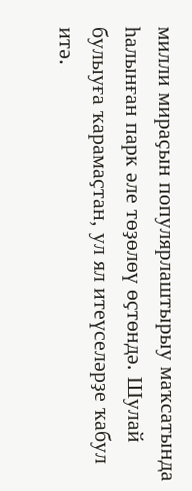милли мираҫын популярлаштырыу маҡсатында һалынған парк әле төҙөлөү өҫтөндә. Шулай булыуға ҡарамаҫтан, ул ял итеүселәрҙе ҡабул итә.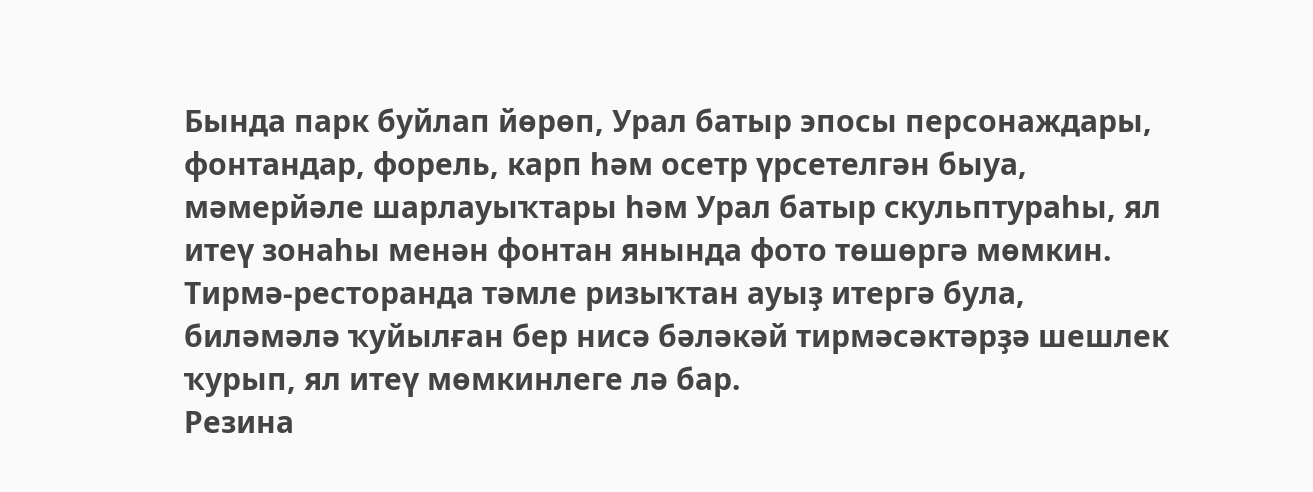Бында парк буйлап йөрөп, Урал батыр эпосы персонаждары, фонтандар, форель, карп һәм осетр үрсетелгән быуа, мәмерйәле шарлауыҡтары һәм Урал батыр скульптураһы, ял итеү зонаһы менән фонтан янында фото төшөргә мөмкин. Тирмә-ресторанда тәмле ризыҡтан ауыҙ итергә була, биләмәлә ҡуйылған бер нисә бәләкәй тирмәсәктәрҙә шешлек ҡурып, ял итеү мөмкинлеге лә бар.
Резина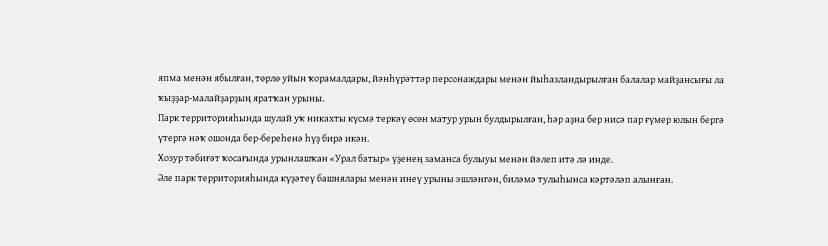япма менән ябылған, төрлө уйын ҡорамалдары, йәнһүрәттәр персонаждары менән йыһазландырылған балалар майҙансығы ла ҡыҙҙар-малайҙарҙың яратҡан урыны.
Парк территорияһында шулай уҡ никахты күсмә теркәү өсөн матур урын булдырылған, һәр аҙна бер нисә пар ғүмер юлын бергә үтергә нәҡ ошонда бер-береһенә һүҙ бирә икән.
Хозур тәбиғәт ҡосағында урынлашҡан «Урал батыр» үҙенең заманса булыуы менән йәлеп итә лә инде.
Әле парк территорияһында күҙәтеү башнялары менән инеү урыны эшләнгән, биләмә тулыһынса кәртәләп алынған.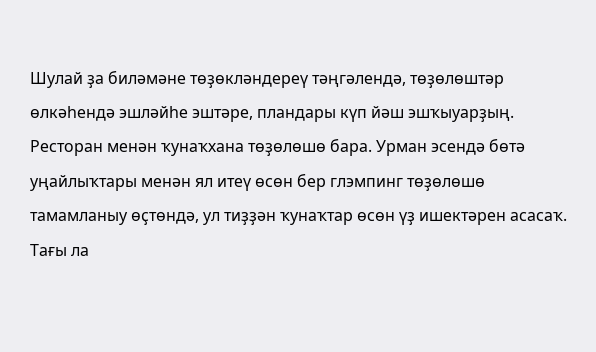Шулай ҙа биләмәне төҙөкләндереү тәңгәлендә, төҙөлөштәр өлкәһендә эшләйһе эштәре, пландары күп йәш эшҡыуарҙың.
Ресторан менән ҡунаҡхана төҙөлөшө бара. Урман эсендә бөтә уңайлыҡтары менән ял итеү өсөн бер глэмпинг төҙөлөшө тамамланыу өҫтөндә, ул тиҙҙән ҡунаҡтар өсөн үҙ ишектәрен асасаҡ. Тағы ла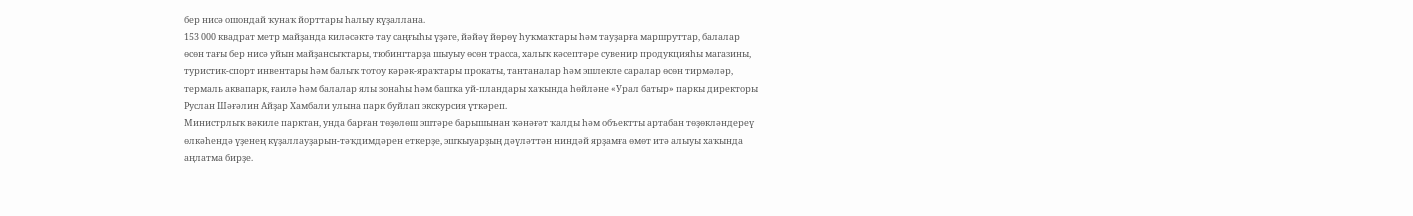бер нисә ошондай ҡунаҡ йорттары һалыу күҙаллана.
153 000 квадрат метр майҙанда киләсәктә тау саңғыһы үҙәге, йәйәү йөрөү һуҡмаҡтары һәм тауҙарға маршруттар, балалар өсөн тағы бер нисә уйын майҙансыҡтары, тюбингтарҙа шыуыу өсөн трасса, халыҡ кәсептәре сувенир продукцияһы магазины, туристик-спорт инвентары һәм балыҡ тотоу кәрәк-яраҡтары прокаты, тантаналар һәм эшлекле саралар өсөн тирмәләр, термаль аквапарк, ғаилә һәм балалар ялы зонаһы һәм башҡа уй-пландары хаҡында һөйләне «Урал батыр» паркы директоры Руслан Шәғәлин Айҙар Хамбали улына парк буйлап экскурсия үткәреп.
Министрлыҡ вәкиле парктан, унда барған төҙөлөш эштәре барышынан ҡәнәғәт ҡалды һәм объектты артабан төҙөкләндереү өлкәһендә үҙенең күҙаллауҙарын-тәҡдимдәрен еткерҙе, эшҡыуарҙың дәүләттән ниндәй ярҙамға өмөт итә алыуы хаҡында аңлатма бирҙе.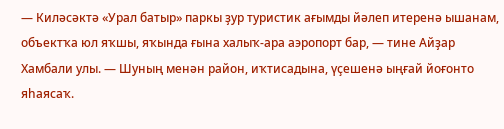— Киләсәктә «Урал батыр» паркы ҙур туристик ағымды йәлеп итеренә ышанам, объектҡа юл яҡшы, яҡында ғына халыҡ-ара аэропорт бар, — тине Айҙар Хамбали улы. — Шуның менән район, иҡтисадына, үҫешенә ыңғай йоғонто яһаясаҡ.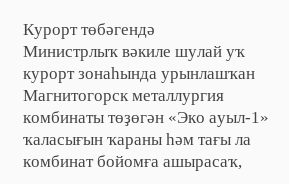Курорт төбәгендә
Министрлыҡ вәкиле шулай уҡ курорт зонаһында урынлашҡан Магнитогорск металлургия комбинаты төҙөгән «Эко ауыл-1» ҡаласығын ҡараны һәм тағы ла комбинат бойомға ашырасаҡ,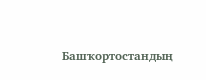Башҡортостандың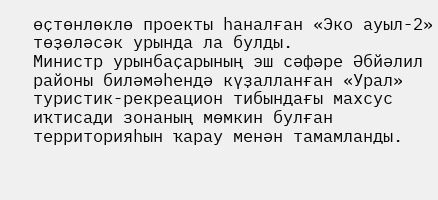өҫтөнлөклө проекты һаналған «Эко ауыл-2» төҙөләсәк урында ла булды.
Министр урынбаҫарының эш сәфәре Әбйәлил районы биләмәһендә күҙалланған «Урал» туристик-рекреацион тибындағы махсус иҡтисади зонаның мөмкин булған территорияһын ҡарау менән тамамланды.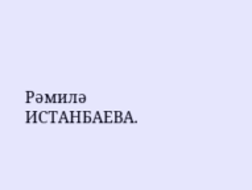Рәмилә ИСТАНБАЕВА.